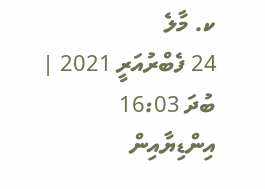ކ. މާލެ
24 ފެބްރުއަރީ 2021 | ބުދަ 16:03
އިންޑިޔާއިން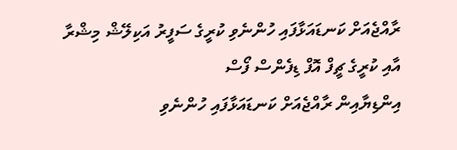ރާއްޖެއަށް ކަނޑައަޅާފައި ހުންނެވި ކުރީގެ ސަފީރު އަކިލޭޝް މިޝްރާ އާއި ކުރީގެ ޗީފް އޮފް ޑިފެންސް ފޯސް
އިންޑިޔާއިން ރާއްޖެއަށް ކަނޑައަޅާފައި ހުންނެވި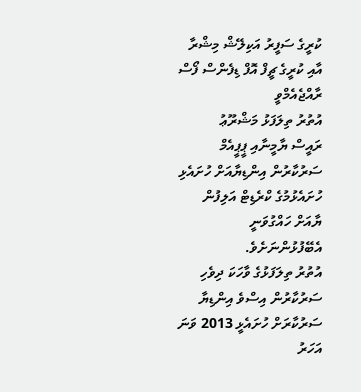ކުރީގެ ސަފީރު އަކިލޭޝް މިޝްރާ އާއި ކުރީގެ ޗީފް އޮފް ޑިފެންސް ފޯސް
ރާއްޖެއެމްވީ
އުތުރު ތިލަފަޅު މަޝްރޫޢު
ރައީސް ޔާމީނާއި ޕީޕީއެމް ސަރުކާރުން އިންޑިޔާއަށް ހުށައެޅި ހުށައެޅުމުގެ ކްރެޑިޓް އަލިފުން ޔާއަށް ހައްގުވަނީ އެބޭފުޅުންނަށެވެ.
އުތުރު ތިލަފަޅުގެ ވާހަކަ ދިވެހި ސަރުކާރުން އިސްވެ އިންޑިޔާ ސަރުކާރަށް ހުށައެޅީ 2013 ވަނަ އަހަރު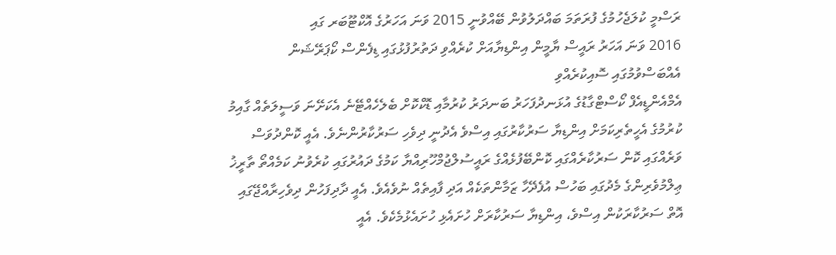ރަސްމީ ކުލަޖެހުމުގެ ފުރަތަމަ ބައްދަލުވުން ބޭއްވުނީ 2015 ވަނަ އަހަރުގެ އޮކްޓޫބަރ ގައި
2016 ވަނަ އަހަރު ރައީސް ޔާމީން އިންޑިޔާއަށް ކުރެއްވި ދަތުރުފުޅުގައި ޑިފެންސް ކޯޕަރޭޝަން އެއްބަސްވުމުގައި ސޮއިކުރެއްވި
އެމްއެންޑީއެފް ކޯސްޓްގާޑުގެ އުޅަނދުފަހަރު ބަނދަރު ކުރުމާއި ޑޮކްކޮށް ބެލެހެއްޓޭނެ އެކަށޭނަ ވަސީލަތެއް ގާއިމު ކުރުމުގެ އެހީތެރިކަމަށް އިންޑިޔާ ސަރުކާރުގައި އިސްވެ އެދުނީ ދިވެހި ސަރުކާރުންނެވެ. އެއީ ކޮންދުވަސް ވަރެއްގައި ކޮން ސަރުކާރެއްގައި ކޮންބޭފުޅެއްގެ ރައީސުލްޖުމްހޫރިއްޔާ ކަމުގެ ދައުރުގައި ކުރެވުނު ކަމެއްތޯ ތާރީޚު ޢިލްމުވެރިންގެ މެދުގައި ބަހުސް އުފެދޭހާ ޒަމާންތަކެއް އަދި ފާއިތެއް ނުވެއެވެ. އެއީ ދާދިފަހުން ދިވެހިރާއްޖޭގައި އޮތް ސަރުކާރަކުން އިސްވެ، އިންޑިޔާ ސަރުކާރަށް ހުށައެޅި ހުށައެޅުމެކެވެ. އެއީ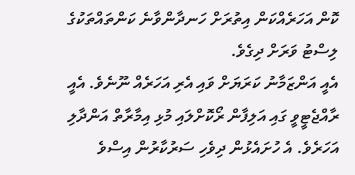ކޮން އަހަރެއްކަން އިތުރަށް ހަނދާންވާނެ ކަންތައްތަކުގެ ލިސްޓު ވަރަށް ދިގެވެ.
އެއީ އަންޒަމާނު ކަރަޔަށް ވައި އެރި އަހަރެއް ނޫނެވެ. އެއީ ރާއްޖެޓީވީ ގައި އަލިފާން ރޯކޮށްލައި މުޅި އިމާރާތް އަންދާލި އަހަރެވެ. އެ ހުށައެޅުން ދިވެހި ސަރުކާރުން އިސްވެ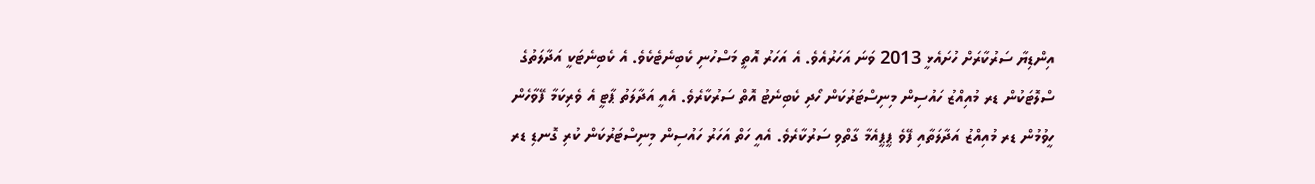އިންޑިޔާ ސަރުކާރަށް ހުށައެޅީ 2013 ވަނަ އަހަރުއެވެ. އެ އަހަރު އޮތީ މަސްހުނި ކެބިނެޓެކެވެ. އެ ކެބިނެޓަކީ އަދާލަތުގެ ސްލޮޓަކުން ޑރ މުއިއްޒު ހައުސިން މިނިސްޓަރުކަން ހޯދި ކެބިނެޓު އޮތް ސަރުކާރެވެ. އެއީ އަދާލަތު ޕާޓީ އެ ވެރިކަމާ ފޭވާހެން ހީވުމުން ޑރ މުއިއްޒު އަދާލަތާއި ފޭވެ ޕީޕީއެމާ ގާތްވި ސަރުކާރެވެ. އެއީ ހަތް އަހަރު ހައުސިން މިނިސްޓަރުކަން ކުރި ގޮނޑި ޑރ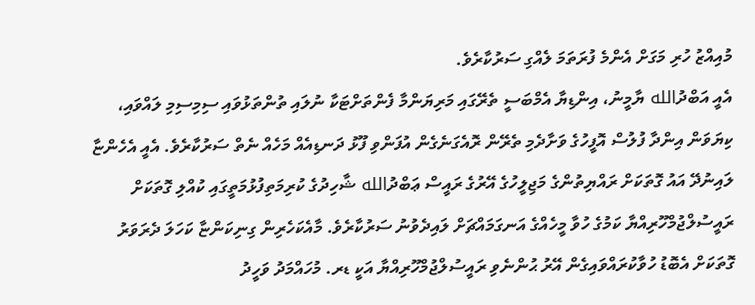މުއިއްޒު ހުރި މަގަށް އެންމެ ފުރަތަމަ ލެއްގި ސަރުކާރެވެ.
އެއީ އަބްދުالله ޔާމީނު، އިންޑިޔާ އެމްބަސީ ތެރޭގައި މަރިޔަންމާ ފެންތަށްޓަކާ ނުލައި ތުންތަޅުވައި ސިމިސިމި ލައްވައި، ކިޔަވަން އިންދާ ފުލުސް އޮފީހުގެ ވަށާދެމި ތެރޭން ރޮއެގަނެގެން އުފަންވި ފޫޅު ދަނޑިއެއް މަހެއް ނެތް ސަރުކާރެވެ. އެއީ އެހެންޏާ ލައިނުދޭ އައު ގޮތަކަށް ރައްޔިތުންގެ މަޖިލީހުގެ އޭރުގެ ރައީސް ޢަބްދުالله ޝާހިދުގެ ކުރިމަތިފުޅުމަތީގައި ކުއްލި ގޮތަކަށް ރައީސުލްޖުމްހޫރިއްޔާ ކަމުގެ ހުވާ މީހެއްގެ އަނގަމައްޗަށް ލައިދެވުނު ސަރުކާރެވެ. މާއެކަހެރިން ގިނިކަންޏާ ކަހަލަ ދެރަވަރު ގޮތަކަށް އެބޮޑު ހުވާކުރައްވައިގެން އޭރު ޙުންނެވި ރައީސުލްޖުމްހޫރިއްޔާ އަކީ ޑރ. މުހައްމަދު ވަހީދު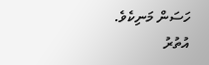ހަސަން މަނިކެވެ.
އުތުރު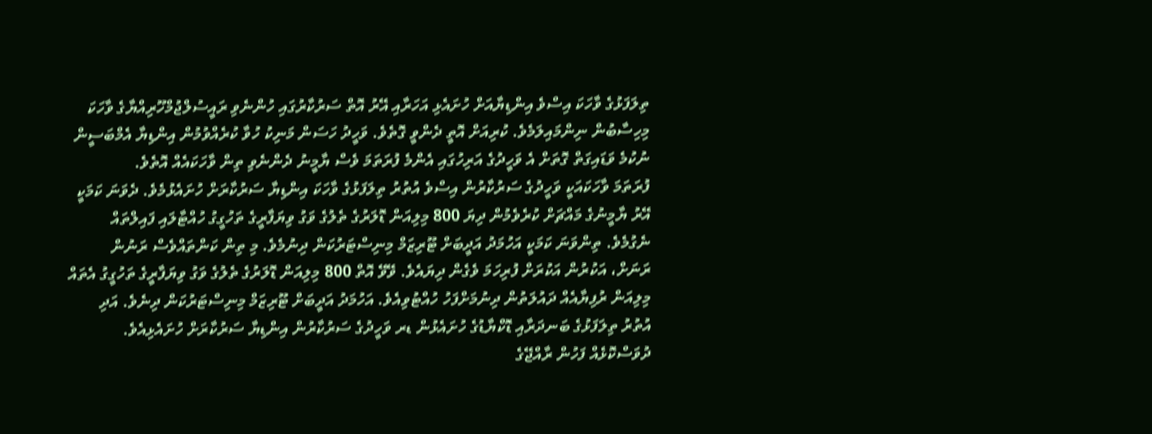ތިލަފަޅުގެ ވާހަކަ އިސްވެ އިންޑިޔާއަށް ހުށައެޅި އަހަރާއި އޭރު އޮތް ސަރުކާރުގައި ހުންނެވި ރައީސުލްޖުމްހޫރިއްޔާގެ ވާހަކަ މިހިސާބުން ނިންމައިލަމެވެ. ކުރިއަށް އޮތީ ދެންވީ ގޮތެވެ. ވަހީދު ހަސަން މަނިކު ހުވާ ކުރެއްވުމުން އިންޑިޔާ އެމްބަސީން ނުކުމެ ވަޑައިގަތް ގޮތަށް އެ ވަހީދުގެ އަރިހުގައި އެންމެ ފުރަތަމަ ވެސް ޔާމީނު ދެންނެވި ތިން ވާހަކައެއް އޮތެވެ.
ފުރަތަމަ ވާހަކައަކީ ވަހީދުގެ ސަރުކާރުން އިސްވެ އުތުރު ތިލަފަޅުގެ ވާހަކަ އިންޑިޔާ ސަރުކާރަށް ހުށައެޅުމެވެ. ދެވަނަ ކަމަކީ އޭރު ޔާމީނުގެ މައްޗަށް ކުރެވެމުން ދިޔަ 800 މިލިއަން ޑޮލަރުގެ ތެލުގެ ވަގު ވިޔަފާރީގެ ތަހުގީގު ހުއްޓާލައި ފައިލްތައް ނެގުމެވެ. ތިންވަނަ ކަމަކީ އަހުމަދު އަދީބަށް ޓޫރިޒަމް މިނިސްޓަރުކަން ދިނުމެވެ. މި ތިން ކަންތައްވެސް ރަނުން ރަނަށް، އަކުރުން އަކުރަށް ފުރިހަމަ ވެގެން ދިޔައެވެ. ވޭވޭ އޮތް 800 މިލިއަން ޑޮލަރުގެ ތެލުގެ ވަގު ވިޔަފާރީގެ ތަހުގީގު އެތައް މިލިއަން ރުފިޔާއެއް ދައުލަތުން ދިނުމަށްފަހު ހުއްޓުވިއެވެ. އަހުމަދު އަދީބަށް ޓޫރިޒަމް މިނިސްޓަރުކަން ދިނެވެ. އަދި އުތުރު ތިލަފަޅުގެ ބަނދަރާއި ޑޮކްޔާޑުގެ ހުށައެޅުން ޑރ ވަހީދުގެ ސަރުކާރުން އިންޑިޔާ ސަރުކާރަށް ހުށައެޅިއެވެ.
ދުވަސްކޮޅެއް ފަހުން ރާއްޖޭގެ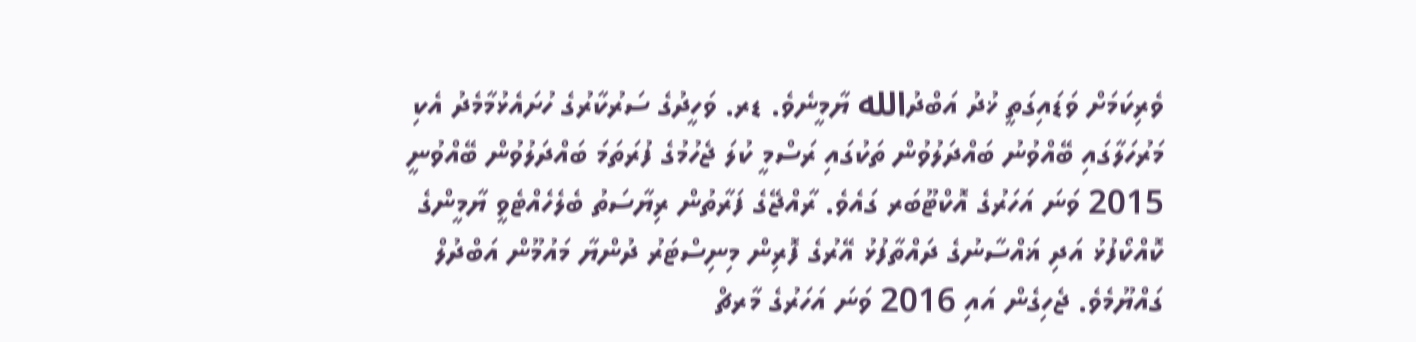ވެރިކަމަށް ވަޑައިގަތީ ޚުދު އަބްދުالله ޔާމީނެވެ. ޑރ. ވަހީދުގެ ސަރުކާރުގެ ހުށައެޅުމާމެދު އެކި މަރުހަލާގައި ބޭއްވުނު ބައްދަލުވުން ތަކުގައި ރަސްމީ ކުލަ ޖެހުމުގެ ފުރަތަމަ ބައްދަލުވުން ބޭއްވުނީ 2015 ވަނަ އަހަރުގެ އޮކްޓޫބަރ ގައެވެ. ރާއްޖޭގެ ފަރާތުން ރިޔާސަތު ބެލެހެއްޓެވީ ޔާމީންގެ ކޮއްކޯފުޅު އަދި ޣައްސާނުގެ ދައްތާފުޅު އޭރުގެ ފޮރިން މިނިސްޓަރު ދުންޔާ މައުމޫން އަބްދުލް ގައްޔޫމެވެ. ޖެހިގެން އައި 2016 ވަނަ އަހަރުގެ މާރޗް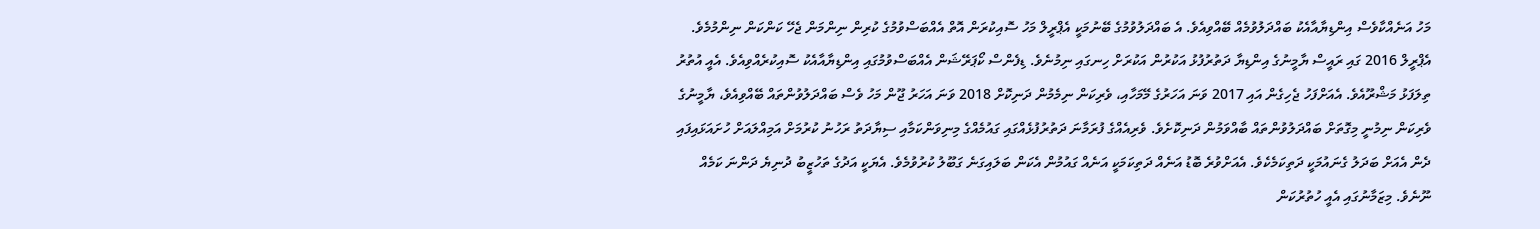މަހު އަނެއްކާވެސް އިންޑިޔާއާއެކު ބައްދަލުވުމެއް ބޭއްވިއެވެ. އެ ބައްދަލުވުމުގެ ބޭނުމަކީ އެޕްރީލް މަހު ސޮއިކުރަން އޮތް އެއްބަސްވުމުގެ ކުރިން ނިންމަން ޖެހޭ ކަންކަން ނިންމުމެވެ.
އެޕްރީލް 2016 ގައި ރައީސް ޔާމީނުގެ އިންޑިޔާ ދަތުރުފުޅު އަކުރުން އަކުރަށް ހިނގައި ނިމުނެވެ. ޑިފެންސް ކޯޕަރޭޝަން އެއްބަސްވުމުގައި އިންޑިޔާއާއެކު ސޮއިކުރެއްވިއެވެ. އެއީ އުތުރު ތިލަފަޅު މަޝްރޫއެވެ. އެއަށްފަހު ޖެހިގެން އައި 2017 ވަނަ އަހަރުގެ މޭމަހާއި، ވެރިކަން ނިމެމުން ދަނިކޮށް 2018 ވަނަ އަހަރު ޖޫން މަހު ވެސް ބައްދަލުވުންތައް ބޭއްވިއެވެ، ޔާމީނުގެ ވެރިކަން ނިމުނީ މިގޮތަށް ބައްދަލުވުންތައް ބާއްވަމުން ދަނިކޮށެވެ. ވެރިއެއްގެ ފުރަމާނަ ދަތުރުފުޅެއްގައި ގައުމެއްގެ މިނިވަންކަމާއި ސިޔާދަތު ރަހުނު ކުރުމަށް އަމިއްލައަށް ހުށައަޅައިފައި ދެން އެއަށް ބަދަލު ގެނައުމަކީ ދަތިކަމެކެވެ. އެއަށްވުރެ ބޮޑު އަނެއް ދަތިކަމަކީ އަނެއް ގައުމުން އެކަން ބަލައިގަނެ ގަބޫލު ކުރުވުމެވެ. އެޔަކީ އަދުގެ ތަހުޒީބު ދުނިޔެ ދަންނަ ކަމެއް ނޫނެވެ. މިޒަމާނުގައި އެއީ ހުތުރުކަން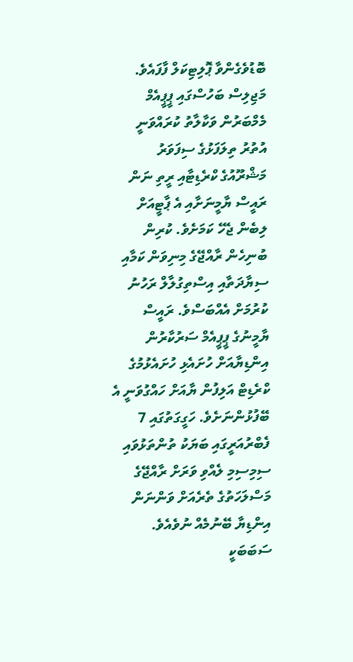ބޮޑުވެގެންވާ ޕޮލިޓިކަލް ފާފައެވެ.
މަޖިލިސް ބަހުސްގައި ޕީޕީއެމް މެމްބަރުން ވަކާލާތު ކުރައްވަނީ އުތުރު ތިލަފަޅުގެ ސިފަވަރު މަޝްރޫއުގެ ކްރެޑިޓާއި ރީތި ނަން ރައީސް ޔާމީނަށާއި އެ ޕާޓީއަށް ލިބެން ޖެހޭ ކަމަށެވެ. ކުރިން ބުނިހެން ރާއްޖޭގެ މިނިވަން ކަމާއި ސިޔާދަތާއި އިސްތިގުލާލް ރަހުނު ކުރުމަށް އެއްބަސްވެ. ރައީސް ޔާމީނުގެ ޕީޕީއެމް ސަރުކާރުން އިންޑިޔާއަށް ހުށައެޅި ހުށައެޅުމުގެ ކްރެޑިޓް އަލިފުން ޔާއަށް ހައްގުވަނީ އެ ބޭފުޅުންނަށެވެ. ހަގީގަތުގައި 7 ފެބްރުއަރީގައި ބަޔަކު ތުންތަޅުވައި ސިމިސިމި ލެއްވި ވަރަށް ރާއްޖޭގެ މަސްލަހަތުގެ ތެރެއަށް ވަންނަން އިންޑިޔާ ބޭނުމެއް ނުވެއެވެ. ސަބަބަކީ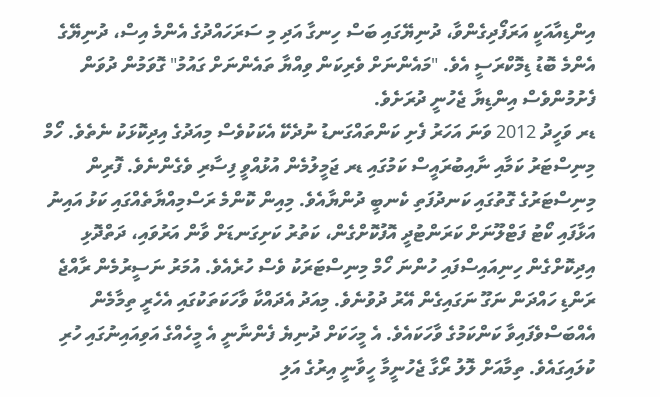އިންޑިއާއަކީ އަރަފޯދިގެންވާ، ދުނިޔޭގައި ބަސް ހިނގާ އަދި މި ސަރަހައްދުގެ އެންމެ އިސް، ދުނިޔޭގެ އެންމެ ބޮޑު ޑިމޮކްރަސީ އެވެ. "މައެންނަށް ވެރިކަން ވިއްޔާ ތައެންނަށް ގައުމު" ގޮވަމުން ދުވަން ފެށުމުންވެސް އިންޑިޔާ ޖެހުނީ ދުރަށެވެ.
ޑރ ވަހީދު 2012 ވަނަ އަހަރު ފެށި ކަންތައްގަނޑު ނުދެކޭ އެކަކުވެސް މިއަދުގެ އިދިކޮޅަކު ނެތެވެ. ހޯމް މިނިސްޓަރު ކަމާއި ނާއިބުރައީސް ކަމުގައި ޑރ ޖަމީލުމެން އުޅުއްވީ ފިސާރި ވެގެންނެވެ. ފޮރިން މިނިސްޓަރުގެ ގޮތުގައި ކަނދުފަތި ކެނބީ ދުންޔާއެވެ. މިއިން ކޮންމެ ރަސްމިއްޔާތެއްގައި ކަޅު އައިނު އަޅާފައި ކޯޓު ފަޓްލޫނަށް ކަރަންޓުދީ އޮފުކޮށްގެން، ކަތުރު ކަށިގަނޑަށް ވާން އަރުވައި، ދަތްދޮޅި އިދިކޮށްގެން ހިނިއައިސްފައި ހުންނަ ހޯމް މިނިސްޓަރަކު ވެސް ހުރެއެވެ. އުމަރު ނަސީރުމެން ރާއްޖެ ރަންޑި ހައްދަން ނަގޫ ނަގައިގެން އޭރު ދުވުނެވެ. މިއަދު އެދައްކާ ވާހަކަތަކުގައި އެހެރީ ތިމާމެން އެއްބަސްވެފައިވާ ކަންކަމުގެ ވާހަކައެވެ. އެ މީހަކަށް ދުނިޔެ ފެންނާނީ އެ މީހެއްގެ އަވިއައިނުގައި ހުރި ކުލައިގައެވެ. ތިމާއަށް ލޮލު ރޯގާ ޖެހުނީމާ ހީވާނީ އިރުގެ އަލި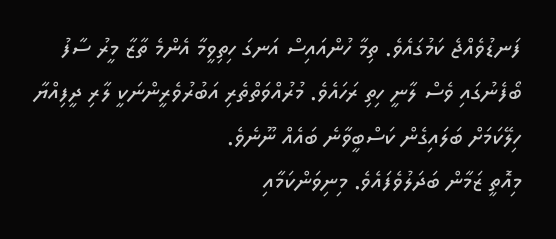ފަނޑުވެއްޖެ ކަމުގައެވެ. ތިމާ ހުންއައިސް އަނގަ ހިތިވީމާ އެންމެ ތާޒާ މީރު ސާފު ބޯފެނުގައި ވެސް ލާނީ ހިތި ރަހައެވެ. މުރުއްވަތްތެރި އަބުރުވެރީންނަކީ ލާރި ދީފިއްޔާ ހިލޭކަމަށް ބަލައިގެން ކަސްބީވާނެ ބައެއް ނޫނެވެ.
މިއޮތީ ޒަމާން ބަދަލުވެފައެވެ. މިނިވަންކަމާއި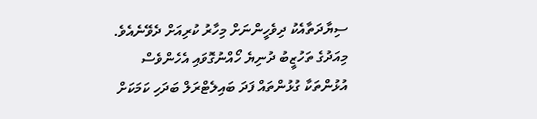ސިޔާދަތާއެކު ދިވެހީންނަށް މިހާރު ކުރިއަށް ދެވޭނެއެވެ. މިއަދުގެ ތަހުޒީބު ދުނިޔެ ހޯއްނުގޮވައި އެހެންވެސް އުޅުންތަކާ ގުޅުންތައް ފަދަ ބައިލެޓްރަލް ބަދަހި ކަމަކަށް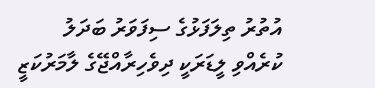އުތުރު ތިލަފަޅުގެ ސިފަވަރު ބަދަލު ކުރެއްވި ލީޑަރަކީ ދިވެހިރާއްޖޭގެ ލާމަރުކަޒީ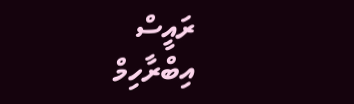ރައީސް އިބްރާހިމް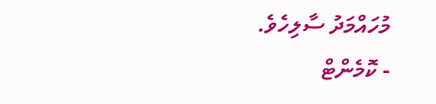މުހައްމަދު ސާލިހެވެ.
- ކޮމެންޓް